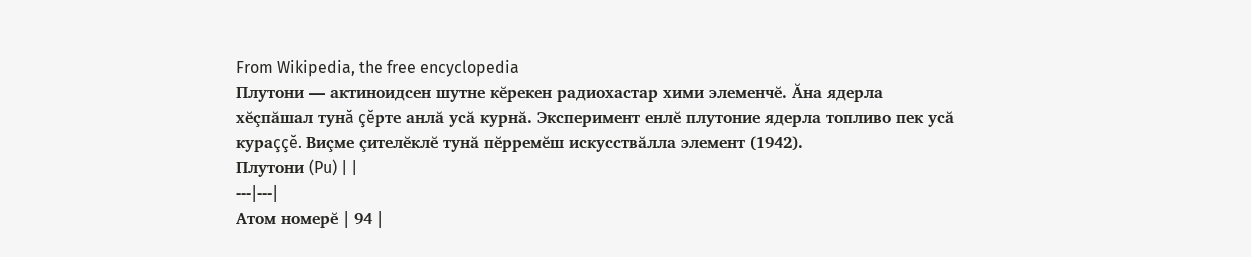From Wikipedia, the free encyclopedia
Плутони — актиноидсен шутне кĕрекен радиохастар хими элеменчĕ. Ăна ядерла хĕçпăшал тунă çĕрте анлă усă курнă. Эксперимент енлĕ плутоние ядерла топливо пек усă кураççĕ. Виçме çителĕклĕ тунă пĕрремĕш искусствăлла элемент (1942).
Плутони (Pu) | |
---|---|
Атом номерĕ | 94 |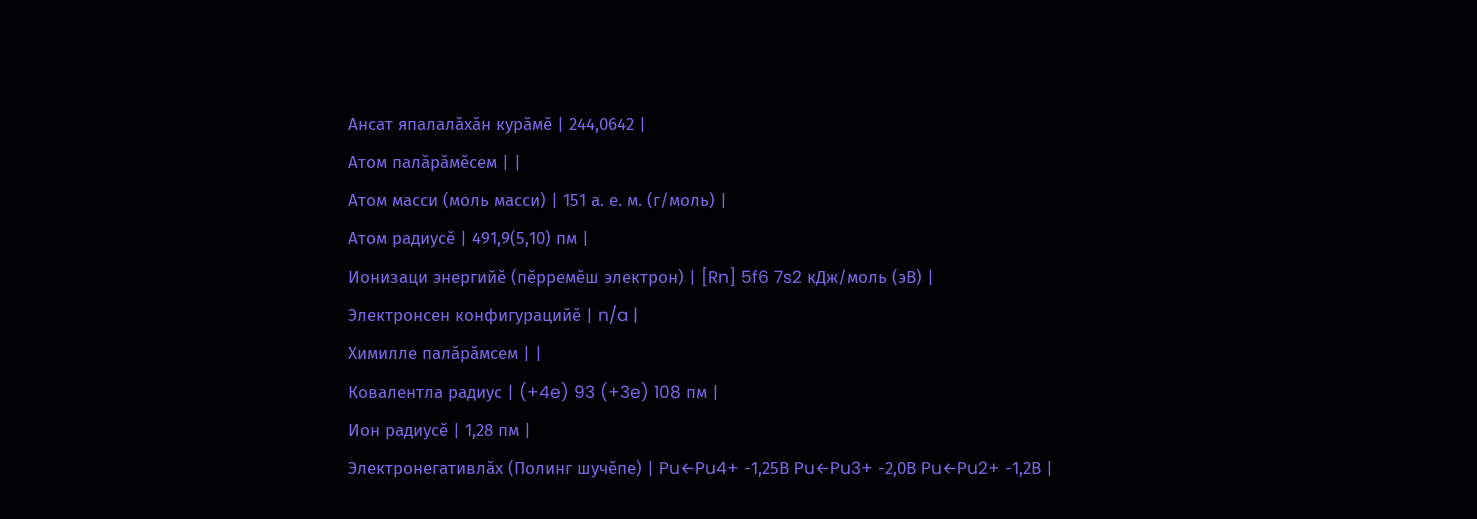Ансат япалалăхăн курăмĕ | 244,0642 |
Атом палăрăмĕсем | |
Атом масси (моль масси) | 151 а. е. м. (г/моль) |
Атом радиусĕ | 491,9(5,10) пм |
Ионизаци энергийĕ (пĕрремĕш электрон) | [Rn] 5f6 7s2 кДж/моль (эВ) |
Электронсен конфигурацийĕ | n/a |
Химилле палăрăмсем | |
Ковалентла радиус | (+4e) 93 (+3e) 108 пм |
Ион радиусĕ | 1,28 пм |
Электронегативлăх (Полинг шучĕпе) | Pu←Pu4+ -1,25В Pu←Pu3+ -2,0В Pu←Pu2+ -1,2В |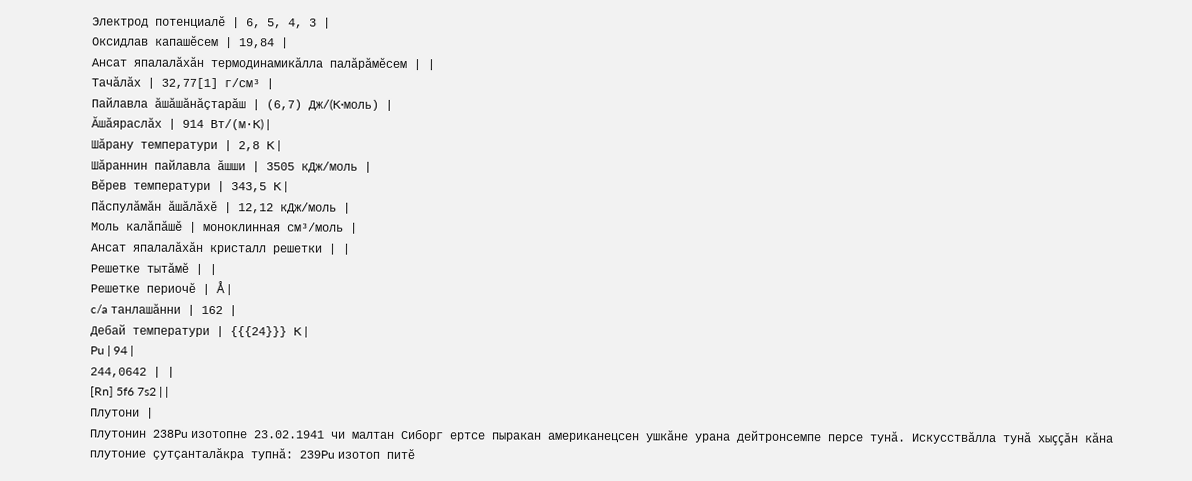Электрод потенциалĕ | 6, 5, 4, 3 |
Оксидлав капашĕсем | 19,84 |
Ансат япалалăхăн термодинамикăлла палăрăмĕсем | |
Тачăлăх | 32,77[1] г/см³ |
Пайлавла ăшăшăнăçтарăш | (6,7) Дж/(K·моль) |
Ăшăяраслăх | 914 Вт/(м·K) |
Шăрану температури | 2,8 K |
Шăраннин пайлавла ăшши | 3505 кДж/моль |
Вĕрев температури | 343,5 K |
Пăспулăмăн ăшăлăхĕ | 12,12 кДж/моль |
Моль калăпăшĕ | моноклинная см³/моль |
Ансат япалалăхăн кристалл решетки | |
Решетке тытăмĕ | |
Решетке периочĕ | Å |
c/a танлашăнни | 162 |
Дебай температури | {{{24}}} K |
Pu | 94 |
244,0642 | |
[Rn] 5f6 7s2 | |
Плутони |
Плутонин 238Pu изотопне 23.02.1941 чи малтан Сиборг ертсе пыракан американецсен ушкăне урана дейтронсемпе персе тунă. Искусствăлла тунă хыççăн кăна плутоние çутçанталăкра тупнă: 239Pu изотоп питĕ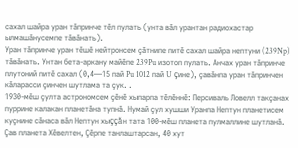сахал шайра уран тăпринче тĕл пулать (унта вăл урантан радиохастар ылмашăнусемпе тăвăнать).
Уран тăпринче уран тĕшĕ нейтронсем çăтнипе питĕ сахал шайра нептуни (239Np) тăвăнать. Унтан бета-аркану майĕпе 239Pu изотоп пулать. Анчах уран тăпринче плутоний питĕ сахал (0,4—15 пай Pu 1012 пай U çине), çавăнпа уран тăпринчен кăларасси çинчен шутлама та çук. .
1930-мĕш çулта астрономсем çĕнĕ хыпарпа тĕлĕннĕ: Персиваль Ловелл такçанах пуррине калакан планетăна тупнă. Нумай çул хушши Уранпа Нептун планетисем куçнине сăнаса вăл Нептун хыççăн тата 100-мĕш планета пулмаллине шутланă. Çав планета Хĕвелтен, Çĕрпе танлаштарсан, 40 хут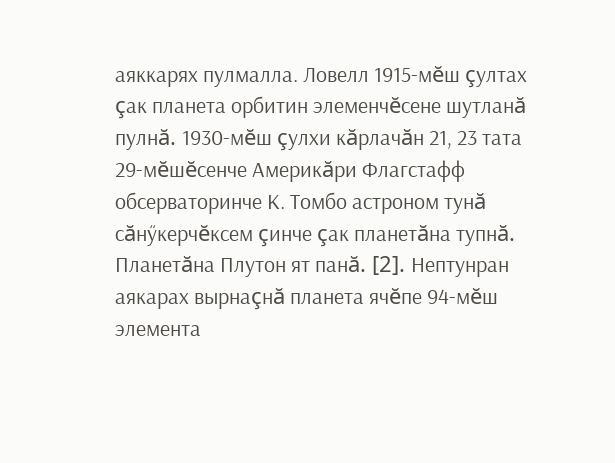аяккарях пулмалла. Ловелл 1915-мĕш çултах çак планета орбитин элеменчĕсене шутланă пулнă. 1930-мĕш çулхи кăрлачăн 21, 23 тата 29-мĕшĕсенче Америкăри Флагстафф обсерваторинче К. Томбо астроном тунă сăнӳкерчĕксем çинче çак планетăна тупнă. Планетăна Плутон ят панă. [2]. Нептунран аякарах вырнаçнă планета ячĕпе 94-мĕш элемента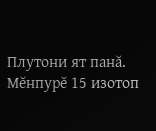Плутони ят панă.
Мĕнпурĕ 15 изотоп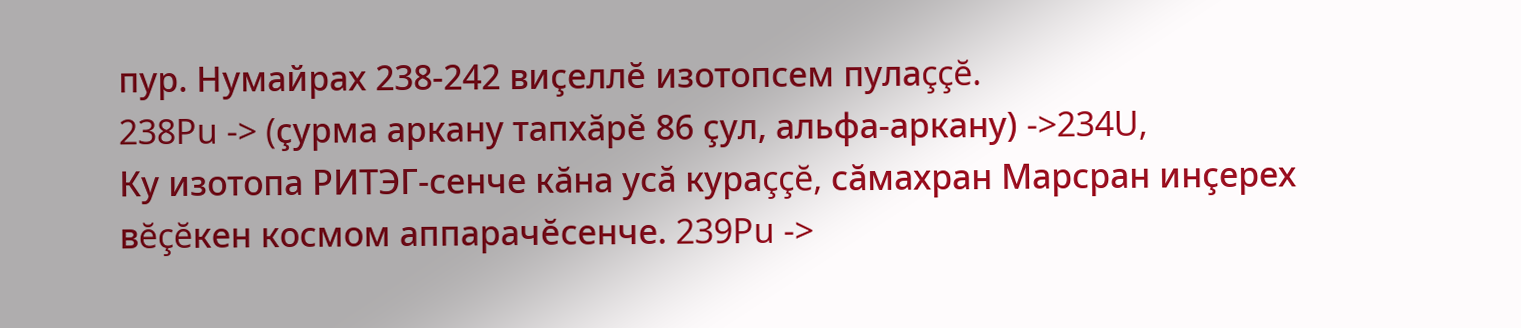пур. Нумайрах 238-242 виçеллĕ изотопсем пулаççĕ.
238Pu -> (çурма аркану тапхăрĕ 86 çул, альфа-аркану) ->234U,
Ку изотопа РИТЭГ-сенче кăна усă кураççĕ, сăмахран Марсран инçерех вĕçĕкен космом аппарачĕсенче. 239Pu ->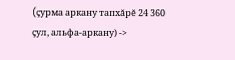(çурма аркану тапхăрĕ 24 360 çул, альфа-аркану) ->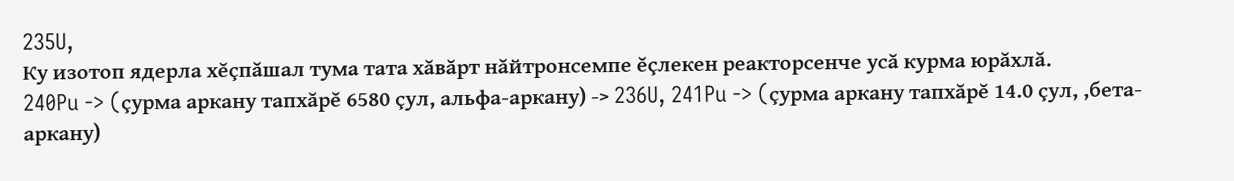235U,
Ку изотоп ядерла хĕçпăшал тума тата хăвăрт нăйтронсемпе ĕçлекен реакторсенче усă курма юрăхлă.
240Pu -> (çурма аркану тапхăрĕ 6580 çул, альфа-аркану) -> 236U, 241Pu -> (çурма аркану тапхăрĕ 14.0 çул, ,бета-аркану)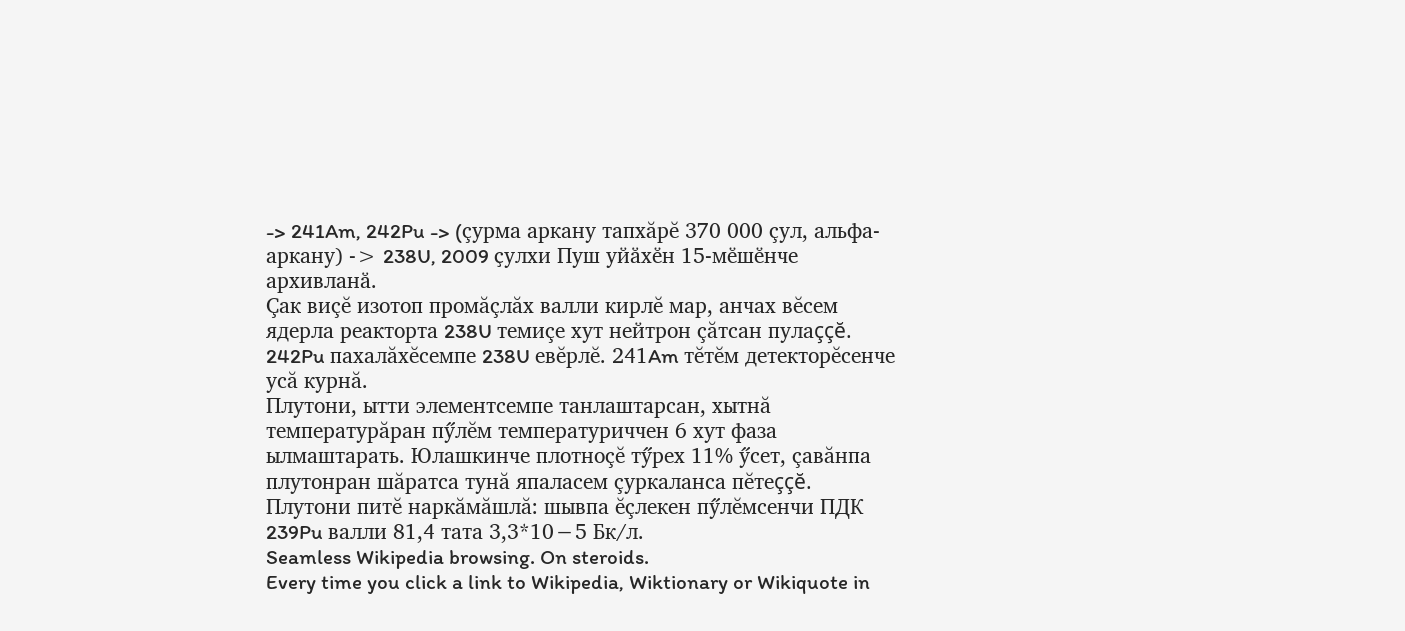-> 241Am, 242Pu -> (çурма аркану тапхăрĕ 370 000 çул, альфа-аркану) -> 238U, 2009 ҫулхи Пуш уйӑхӗн 15-мӗшӗнче архивланӑ.
Çак виçĕ изотоп промăçлăх валли кирлĕ мар, анчах вĕсем ядерла реакторта 238U темиçе хут нейтрон çăтсан пулаççĕ. 242Pu пахалăхĕсемпе 238U евĕрлĕ. 241Am тĕтĕм детекторĕсенче усă курнă.
Плутони, ытти элементсемпе танлаштарсан, хытнă температурăран пӳлĕм температуриччен 6 хут фаза ылмаштарать. Юлашкинче плотноçĕ тӳрех 11% ӳсет, çавăнпа плутонран шăратса тунă япаласем çуркаланса пĕтеççĕ.
Плутони питĕ наркăмăшлă: шывпа ĕçлекен пӳлĕмсенчи ПДК 239Pu валли 81,4 тата 3,3*10−5 Бк/л.
Seamless Wikipedia browsing. On steroids.
Every time you click a link to Wikipedia, Wiktionary or Wikiquote in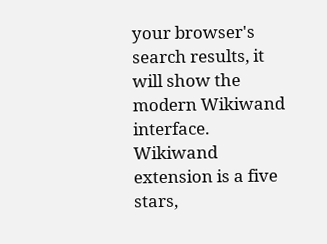your browser's search results, it will show the modern Wikiwand interface.
Wikiwand extension is a five stars,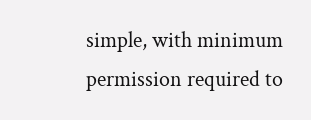simple, with minimum permission required to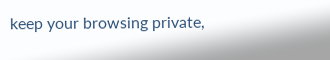keep your browsing private,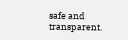safe and transparent.